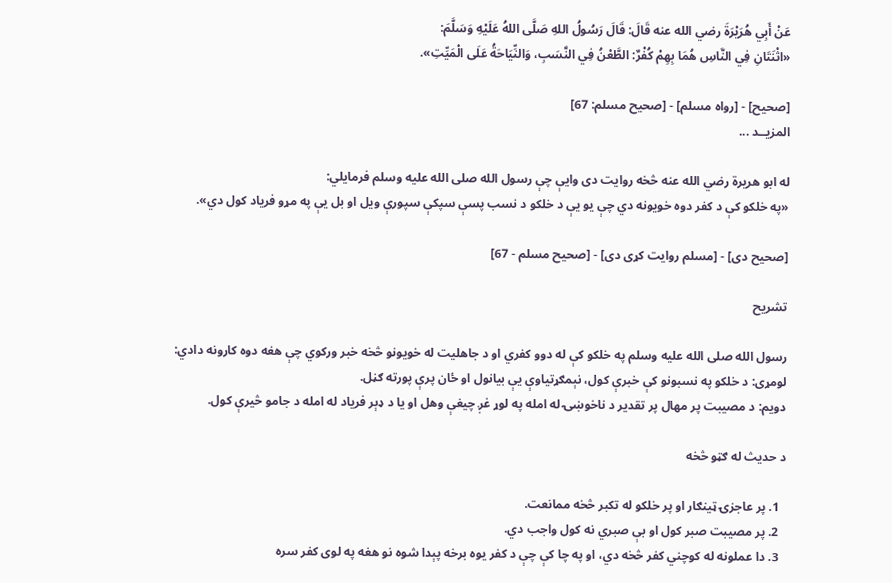عَنْ أَبِي هُرَيْرَةَ رضي الله عنه قَالَ: قَالَ رَسُولُ اللهِ صَلَّى اللهُ عَلَيْهِ وَسَلَّمَ:
«اثْنَتَانِ فِي النَّاسِ هُمَا بِهِمْ كُفْرٌ: الطَّعْنُ فِي النَّسَبِ، وَالنِّيَاحَةُ عَلَى الْمَيِّتِ».

[صحيح] - [رواه مسلم] - [صحيح مسلم: 67]
المزيــد ...

له ابو هریرة رضي الله عنه څخه روایت دی وایې چې رسول الله صلی الله علیه وسلم فرمایلي:
«په خلکو کې د کفر دوه خویونه دي چې یو یې د خلکو د نسب پسې سپکې سپورې ویل او بل یې په مړو فریاد کول دي».

[صحيح دی] - [مسلم روايت کړی دی] - [صحيح مسلم - 67]

تشریح

رسول الله صلی الله علیه وسلم په خلکو کې له دوو کفري او د جاهلیت له خویونو څخه خبر ورکوي چې هغه دوه کارونه دادي:
لومړی: د خلکو په نسبونو کې خبرې کول، نېمګړتیاوې یې بیانول او ځان پرې پورته ګڼل.
دویم: د مصیبت پر مهال پر تقدیر د ناخوښۍ له امله په لوړ غږ چیغې وهل او یا د ډېر فریاد له امله د جامو څیرې کول.

د حديث له ګټو څخه

  1. پر عاجزۍ ټینګار او پر خلکو له تکبر څخه ممانعت.
  2. پر مصیبت صبر کول او بې صبري نه کول واجب دي.
  3. دا عملونه له کوچني کفر څخه دي، او په چا کې چې د کفر یوه برخه پېدا شوه نو هغه په لوی کفر سره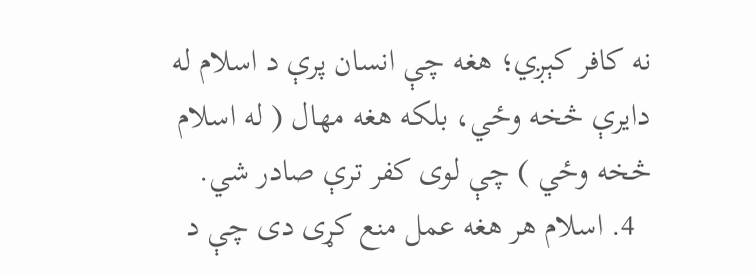نه کافر کېږي؛ هغه چې انسان پرې د اسلام له دایرې څخه وځي، بلکه هغه مهال ( له اسلام څخه وځي ) چې لوی کفر ترې صادر شي.
  4. اسلام هر هغه عمل منع کړی دی چې د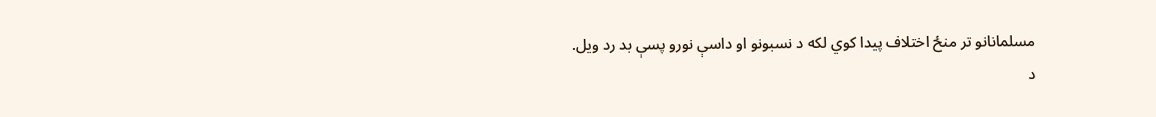مسلمانانو تر منځ اختلاف پيدا کوي لکه د نسبونو او داسې نورو پسې بد رد ویل.
د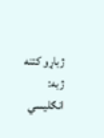ژباړو کتنه
ژبه: انګلیسي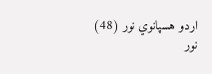اردو هسپانوي نور (48)
نور